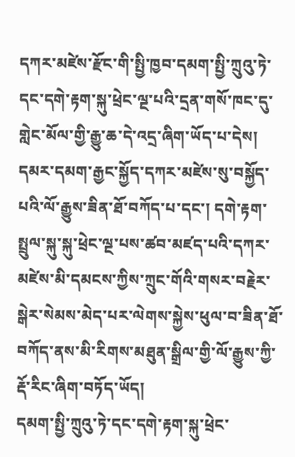དཀར་མཛེས་རྫོང་གི་སྤྱི་ཁྱབ་དམག་སྤྱི་ཀྲུའུ་ཏེ་དང་དགེ་རྟག་སྐུ་ཕྲེང་ལྔ་པའི་དྲན་གསོ་ཁང་དུ་གླེང་མོལ་གྱི་རྒྱུ་ཆ་དེ་འདྲ་ཞིག་ཡོད་པ་དེས། དམར་དམག་རྒྱང་སྐྱོད་དཀར་མཛེས་སུ་བསྐྱོད་པའི་ལོ་རྒྱུས་ཟིན་ཐོ་བཀོད་པ་དང་། དགེ་རྟག་སྤྲུལ་སྐུ་སྐུ་ཕྲེང་ལྔ་པས་ཚབ་མཛད་པའི་དཀར་མཛེས་མི་དམངས་ཀྱིས་ཀྲུང་གོའི་གསར་བརྗེར་སྒེར་སེམས་མེད་པར་ལེགས་སྐྱེས་ཕུལ་བ་ཟིན་ཐོ་བཀོད་ནས་མི་རིགས་མཐུན་སྒྲིལ་གྱི་ལོ་རྒྱུས་ཀྱི་རྡོ་རིང་ཞིག་བཏོད་ཡོད།
དམག་སྤྱི་ཀྲུའུ་ཏེ་དང་དགེ་རྟག་སྐུ་ཕྲེང་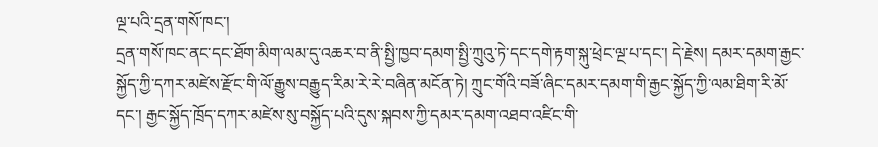ལྔ་པའི་དྲན་གསོ་ཁང་།
དྲན་གསོ་ཁང་ནང་དང་ཐོག་མིག་ལམ་དུ་འཆར་བ་ནི་སྤྱི་ཁྱབ་དམག་སྤྱི་ཀྲུའུ་ཏེ་དང་དགེ་རྟག་སྐུ་ཕྲེང་ལྔ་པ་དང་། དེ་རྗེས། དམར་དམག་རྒྱང་སྐྱོད་ཀྱི་དཀར་མཛེས་རྫོང་གི་ལོ་རྒྱུས་བརྒྱུད་རིམ་རེ་རེ་བཞིན་མངོན་ཏེ། ཀྲུང་གོའི་བཟོ་ཞིང་དམར་དམག་གི་རྒྱང་སྐྱོད་ཀྱི་ལམ་ཐིག་རི་མོ་དང་། རྒྱང་སྐྱོད་ཁྲོད་དཀར་མཛེས་སུ་བསྐྱོད་པའི་དུས་སྐབས་ཀྱི་དམར་དམག་འཐབ་འཛིང་གི་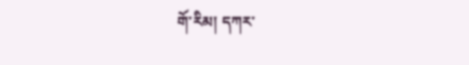གོ་རིམ། དཀར་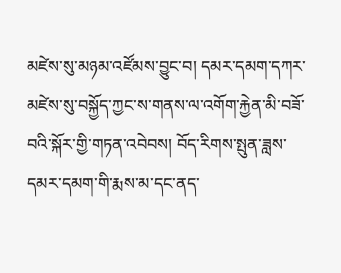མཛེས་སུ་མཉམ་འཛོམས་བྱུང་བ། དམར་དམག་དཀར་མཛེས་སུ་བསྐྱོད་ཀྱང་ས་གནས་ལ་འགོག་རྐྱེན་མི་བཟོ་བའི་སྐོར་གྱི་གཏན་འབེབས། བོད་རིགས་སྤུན་ཟླས་དམར་དམག་གི་རྨས་མ་དང་ནད་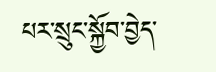པར་སྲུང་སྐྱོབ་བྱེད་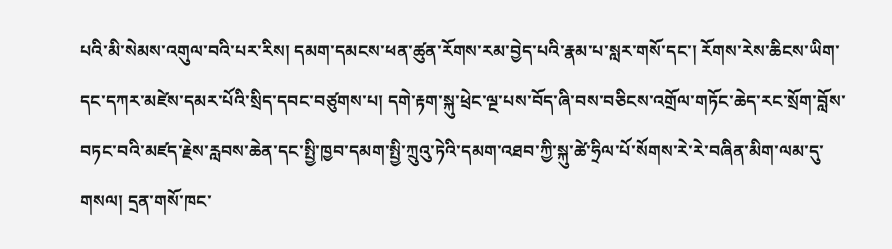པའི་མི་སེམས་འགུལ་བའི་པར་རིས། དམག་དམངས་ཕན་ཚུན་རོགས་རམ་བྱེད་པའི་རྣམ་པ་སླར་གསོ་དང་། རོགས་རེས་ཆིངས་ཡིག་དང་དཀར་མཛེས་དམར་པོའི་སྲིད་དབང་བཙུགས་པ། དགེ་རྟག་སྐུ་ཕྲེང་ལྔ་པས་བོད་ཞི་བས་བཅིངས་འགྲོལ་གཏོང་ཆེད་རང་སྲོག་བློས་བཏང་བའི་མཛད་རྗེས་རླབས་ཆེན་དང་སྤྱི་ཁྱབ་དམག་སྤྱི་ཀྲུའུ་ཏེའི་དམག་འཐབ་ཀྱི་སྐུ་ཚེ་ཧྲིལ་པོ་སོགས་རེ་རེ་བཞིན་མིག་ལམ་དུ་གསལ། དྲན་གསོ་ཁང་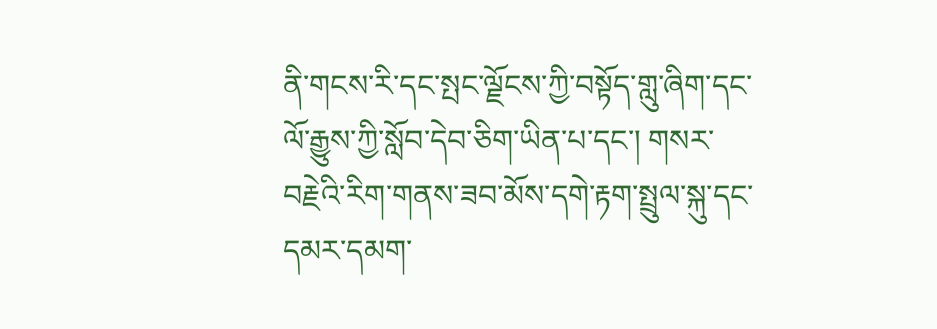ནི་གངས་རི་དང་སྤང་ལྗོངས་ཀྱི་བསྟོད་གླུ་ཞིག་དང་ལོ་རྒྱུས་ཀྱི་སློབ་དེབ་ཅིག་ཡིན་པ་དང་། གསར་བརྗེའི་རིག་གནས་ཟབ་མོས་དགེ་རྟག་སྤྲུལ་སྐུ་དང་དམར་དམག་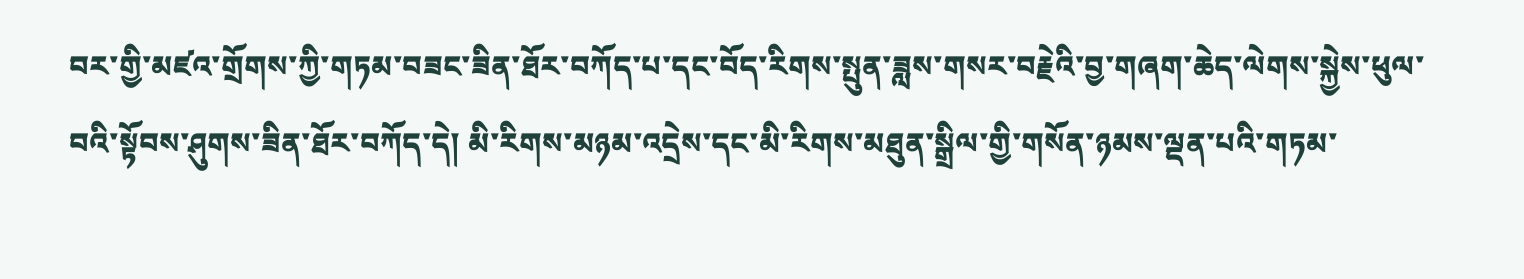བར་གྱི་མཛའ་གྲོགས་ཀྱི་གཏམ་བཟང་ཟིན་ཐོར་བཀོད་པ་དང་བོད་རིགས་སྤུན་ཟླས་གསར་བརྗེའི་བྱ་གཞག་ཆེད་ལེགས་སྐྱེས་ཕུལ་བའི་སྟོབས་ཤུགས་ཟིན་ཐོར་བཀོད་དེ། མི་རིགས་མཉམ་འདྲེས་དང་མི་རིགས་མཐུན་སྒྲིལ་གྱི་གསོན་ཉམས་ལྡན་པའི་གཏམ་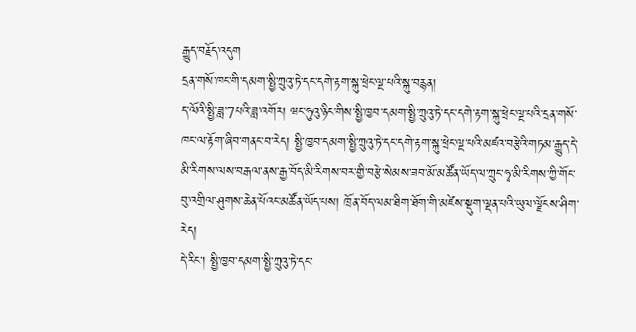རྒྱུད་བརྗོད་འདུག
དྲན་གསོ་ཁང་གི་དམག་སྤྱི་ཀྲུའུ་ཏེ་དང་དགེ་རྟག་སྐུ་ཕྲེང་ལྔ་པའི་སྐུ་བརྙན།
ད་ལོའི་སྤྱི་ཟླ་7པའི་ཟླ་འགོར། ཝང་ཧུའུ་ཉིང་གིས་སྤྱི་ཁྱབ་དམག་སྤྱི་ཀྲུའུ་ཏེ་དང་དགེ་རྟག་སྐུ་ཕྲེང་ལྔ་པའི་དྲན་གསོ་ཁང་ལ་རྟོག་ཞིབ་གནང་བ་རེད། སྤྱི་ཁྱབ་དམག་སྤྱི་ཀྲུའུ་ཏེ་དང་དགེ་རྟག་སྐུ་ཕྲེང་ལྔ་པའི་མཛའ་བརྩེའི་གཏམ་རྒྱུད་དེ་མི་རིགས་ལས་བརྒལ་ནས་རྒྱ་བོད་མི་རིགས་བར་གྱི་བརྩེ་སེམས་ཟབ་མོ་མཚོན་ཡོད་ལ་ཀྲུང་ཧྭ་མི་རིགས་ཀྱི་གོང་བུ་འགྲིལ་ཤུགས་ཆེན་པོའང་མཚོན་ཡོད་པས། ཁྲོན་བོད་ལམ་ཐིག་ཐོག་གི་མཛེས་སྡུག་ལྡན་པའི་ཡུལ་ལྗོངས་ཤིག་རེད།
དེ་རིང་། སྤྱི་ཁྱབ་དམག་སྤྱི་ཀྲུའུ་ཏེ་དང་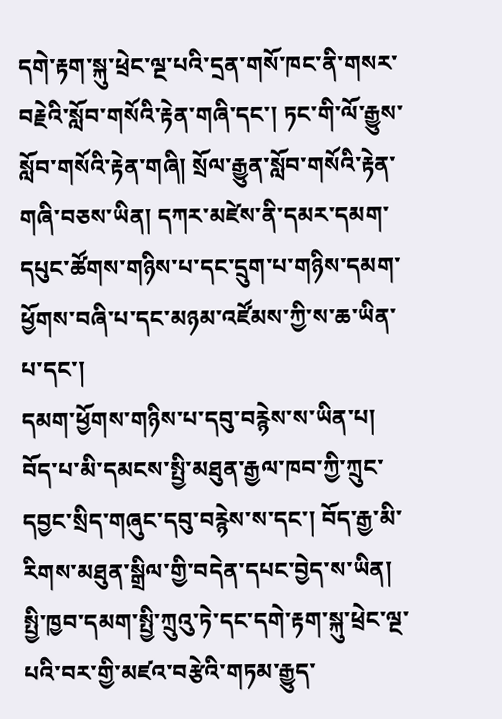དགེ་རྟག་སྐུ་ཕྲེང་ལྔ་པའི་དྲན་གསོ་ཁང་ནི་གསར་བརྗེའི་སློབ་གསོའི་རྟེན་གཞི་དང་། ཏང་གི་ལོ་རྒྱུས་སློབ་གསོའི་རྟེན་གཞི། སྲོལ་རྒྱུན་སློབ་གསོའི་རྟེན་གཞི་བཅས་ཡིན། དཀར་མཛེས་ནི་དམར་དམག་དཔུང་ཚོགས་གཉིས་པ་དང་དྲུག་པ་གཉིས་དམག་ཕྱོགས་བཞི་པ་དང་མཉམ་འཛོམས་ཀྱི་ས་ཆ་ཡིན་པ་དང་།
དམག་ཕྱོགས་གཉིས་པ་དབུ་བརྙེས་ས་ཡིན་པ། བོད་པ་མི་དམངས་སྤྱི་མཐུན་རྒྱལ་ཁབ་ཀྱི་ཀྲུང་དབྱང་སྲིད་གཞུང་དབུ་བརྙེས་ས་དང་། བོད་རྒྱ་མི་རིགས་མཐུན་སྒྲིལ་གྱི་བདེན་དཔང་བྱེད་ས་ཡིན། སྤྱི་ཁྱབ་དམག་སྤྱི་ཀྲུའུ་ཏེ་དང་དགེ་རྟག་སྐུ་ཕྲེང་ལྔ་པའི་བར་གྱི་མཛའ་བརྩེའི་གཏམ་རྒྱུད་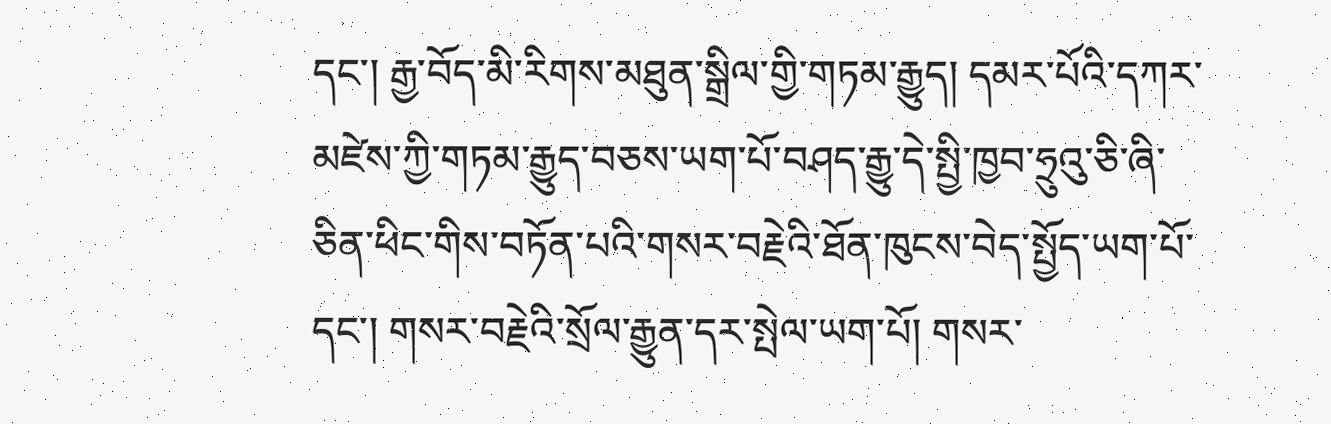དང་། རྒྱ་བོད་མི་རིགས་མཐུན་སྒྲིལ་གྱི་གཏམ་རྒྱུད། དམར་པོའི་དཀར་མཛེས་ཀྱི་གཏམ་རྒྱུད་བཅས་ཡག་པོ་བཤད་རྒྱུ་དེ་སྤྱི་ཁྱབ་ཧྲུའུ་ཅི་ཞི་ཅིན་ཕིང་གིས་བཏོན་པའི་གསར་བརྗེའི་ཐོན་ཁུངས་བེད་སྤྱོད་ཡག་པོ་དང་། གསར་བརྗེའི་སྲོལ་རྒྱུན་དར་སྤེལ་ཡག་པོ། གསར་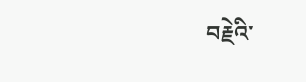བརྗེའི་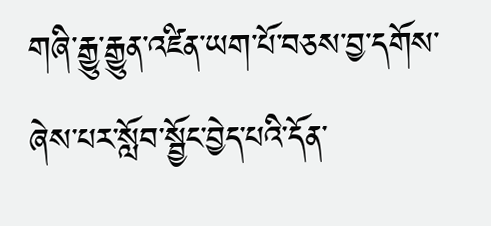གཞི་རྒྱུ་རྒྱུན་འཛིན་ཡག་པོ་བཅས་བྱ་དགོས་ཞེས་པར་སློབ་སྦྱོང་བྱེད་པའི་དོན་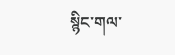སྙིང་གལ་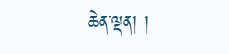ཆེན་ལྡན། །